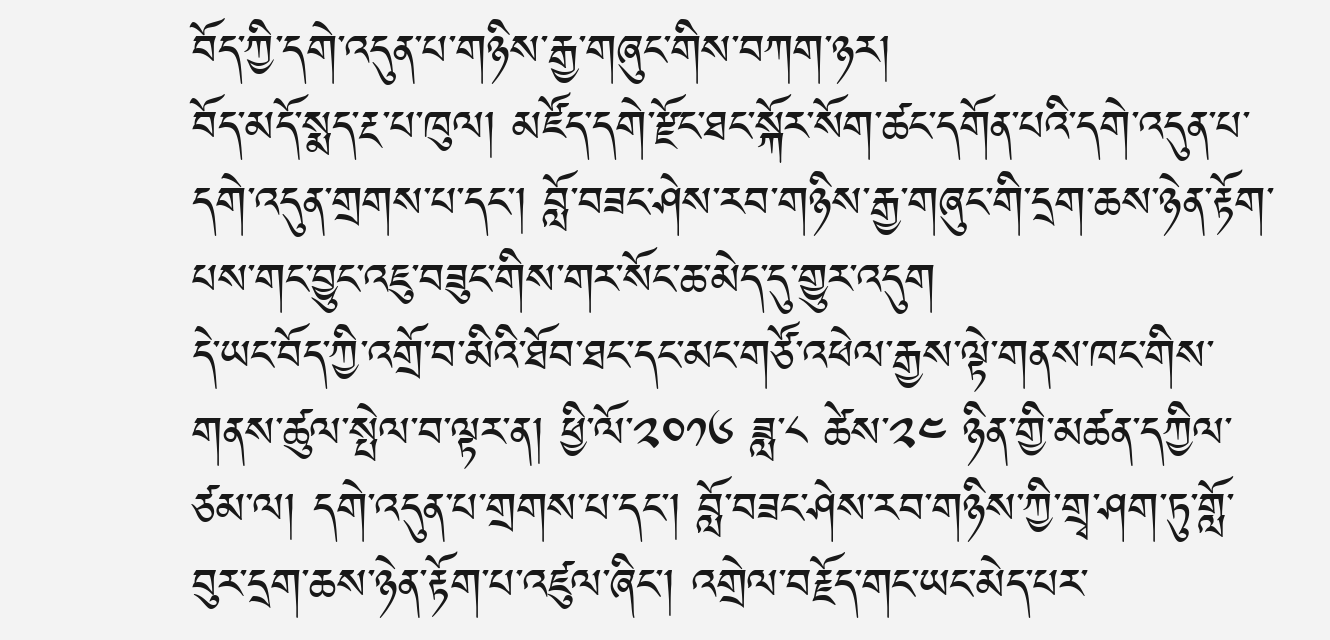བོད་ཀྱི་དགེ་འདུན་པ་གཉིས་རྒྱ་གཞུང་གིས་བཀག་ཉར།
བོད་མདོ་སྨད་རྔ་པ་ཁུལ། མཛོད་དགེ་རྫོང་ཐང་སྐོར་སོག་ཚང་དགོན་པའི་དགེ་འདུན་པ་དགེ་འདུན་གྲགས་པ་དང་། བློ་བཟང་ཤེས་རབ་གཉིས་རྒྱ་གཞུང་གི་དྲག་ཆས་ཉེན་རྟོག་པས་གང་བྱུང་འཇུ་བཟུང་གིས་གར་སོང་ཆ་མེད་དུ་གྱུར་འདུག
དེ་ཡང་བོད་ཀྱི་འགྲོ་བ་མིའི་ཐོབ་ཐང་དང་མང་གཙོ་འཕེལ་རྒྱས་ལྟེ་གནས་ཁང་གིས་གནས་ཚུལ་སྤེལ་བ་ལྟར་ན། ཕྱི་ལོ་༢༠༡༦ ཟླ་༨ ཚེས་༢༤ ཉིན་གྱི་མཚན་དཀྱིལ་ཙམ་ལ། དགེ་འདུན་པ་གྲགས་པ་དང་། བློ་བཟང་ཤེས་རབ་གཉིས་ཀྱི་གྲྭ་ཤག་ཏུ་གློ་བུར་དྲག་ཆས་ཉེན་རྟོག་པ་འཛུལ་ཞིང་། འགྲེལ་བརྗོད་གང་ཡང་མེད་པར་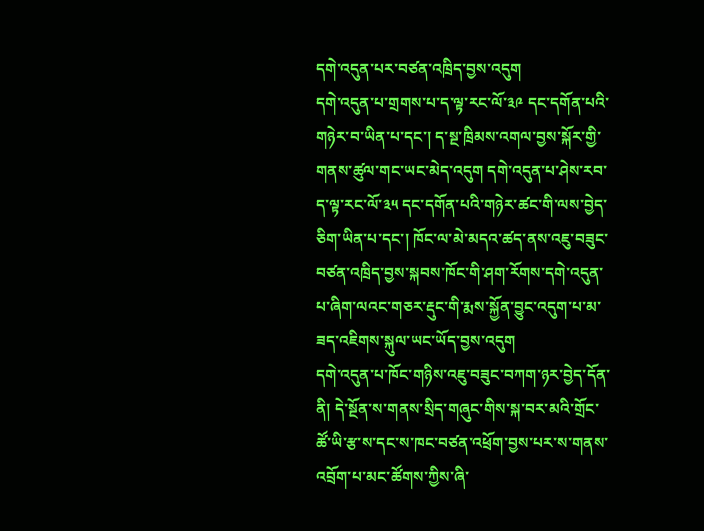དགེ་འདུན་པར་བཙན་འཁྲིད་བྱས་འདུག
དགེ་འདུན་པ་གྲགས་པ་ད་ལྟ་རང་ལོ་༣༩ དང་དགོན་པའི་གཉེར་བ་ཡིན་པ་དང་། ད་སྔ་ཁྲིམས་འགལ་བྱས་སྐོར་གྱི་གནས་ཚུལ་གང་ཡང་མེད་འདུག དགེ་འདུན་པ་ཤེས་རབ་ད་ལྟ་རང་ལོ་༣༥ དང་དགོན་པའི་གཉེར་ཚང་གི་ལས་བྱེད་ཅིག་ཡིན་པ་དང་། ཁོང་ལ་མེ་མདའ་ཚད་ནས་འཇུ་བཟུང་བཙན་འཁྲིད་བྱས་སྐབས་ཁོང་གི་ཤག་རོགས་དགེ་འདུན་པ་ཞིག་ལའང་གཅར་རྡུང་གི་རྨས་སྐྱོན་བྱུང་འདུག་པ་མ་ཟད་འཇིགས་སྐུལ་ཡང་ཡོད་བྱས་འདུག
དགེ་འདུན་པ་ཁོང་གཉིས་འཇུ་བཟུང་བཀག་ཉར་བྱེད་དོན་ནི། དེ་སྔོན་ས་གནས་སྲིད་གཞུང་གིས་སྐ་བར་མའི་གྲོང་ཚོ་ཡི་རྩ་ས་དང་ས་ཁང་བཙན་འཕྲོག་བྱས་པར་ས་གནས་འབྲོག་པ་མང་ཚོགས་ཀྱིས་ཞི་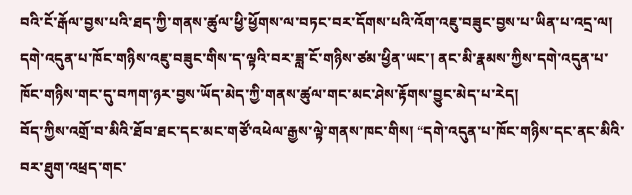བའི་ངོ་རྒོལ་བྱས་པའི་ཐད་ཀྱི་གནས་ཚུལ་ཕྱི་ཕྱོགས་ལ་བཏང་བར་དོགས་པའི་འོག་འཇུ་བཟུང་བྱས་པ་ཡིན་པ་འདྲ་ལ། དགེ་འདུན་པ་ཁོང་གཉིས་འཇུ་བཟུང་གིས་ད་ལྟའི་བར་ཟླ་ངོ་གཉིས་ཙམ་ཕྱིན་ཡང་། ནང་མི་རྣམས་ཀྱིས་དགེ་འདུན་པ་ཁོང་གཉིས་གང་དུ་བཀག་ཉར་བྱས་ཡོད་མེད་ཀྱི་གནས་ཚུལ་གང་མང་ཤེས་རྟོགས་བྱུང་མེད་པ་རེད།
བོད་ཀྱིས་འགྲོ་བ་མིའི་ཐོབ་ཐང་དང་མང་གཙོ་འཕེལ་རྒྱས་ལྟེ་གནས་ཁང་གིས། “དགེ་འདུན་པ་ཁོང་གཉིས་དང་ནང་མིའི་བར་ཐུག་འཕྲད་གང་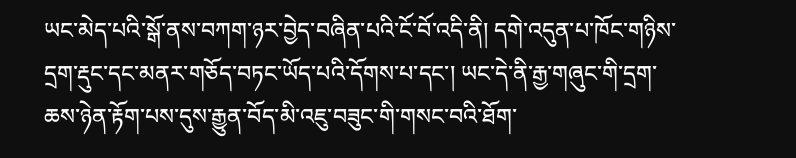ཡང་མེད་པའི་སྒོ་ནས་བཀག་ཉར་བྱེད་བཞིན་པའི་ངོ་བོ་འདི་ནི། དགེ་འདུན་པ་ཁོང་གཉིས་དྲག་རྡུང་དང་མནར་གཅོད་བཏང་ཡོད་པའི་དོགས་པ་དང་། ཡང་དེ་ནི་རྒྱ་གཞུང་གི་དྲག་ཆས་ཉེན་རྟོག་པས་དུས་རྒྱུན་བོད་མི་འཇུ་བཟུང་གི་གསང་བའི་ཐོག་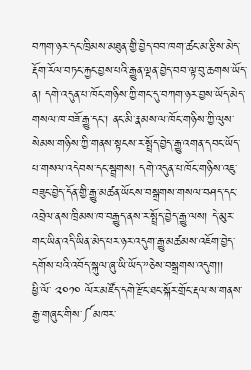བཀག་ཉར་དང་ཁྲིམས་མཐུན་གྱི་བྱེད་བབ་ཁག་ཚང་མ་རྩིས་མེད་རྡོག་རོལ་བཏང་རྐྱང་བྱས་པའི་རྒྱུན་ལྡན་བྱེད་བབ་ལྟ་བུ་ཆགས་ཡོད་ན། དགེ་འདུན་པ་ཁོང་གཉིས་ཀྱི་གང་དུ་བཀག་ཉར་བྱས་ཡོད་མེད་གསལ་ཁ་བཟོ་རྒྱུ་དང་། ནང་མི་རྣམས་ལ་ཁོང་གཉིས་ཀྱི་ལུས་སེམས་གཉིས་ཀྱི་གནས་སྟངས་ར་སྤྲོད་བྱེད་རྒྱུ་འགན་དབང་ཡོད་པ་གསལ་འདེབས་དང་སྦྲགས། དགེ་འདུན་པ་ཁོང་གཉིས་འཇུ་བཟུང་བྱེད་དོན་གྱི་རྒྱུ་མཚན་ཡོངས་བསྒྲགས་གསལ་བཤད་དང་འབྲེལ་ནས་ཁྲིམས་ཁ་བརྒྱུད་ནས་ར་སྤྲོད་བྱེད་རྒྱུ་ལས། དེ་མུར་གང་ཡིན་འདི་ཡིན་མེད་པར་ཉར་འདུག་རྒྱུ་མཚམས་འཇོག་བྱེད་དགོས་པའི་འབོད་སྐུལ་ཞུ་ཡི་ཡོད་”ཅེས་བསྒྲགས་འདུག།།
ཕྱི་ལོ་ ༢༠༡༠ ལོར་མཛོད་དགེ་རྫོང་ཐང་སྐོར་གྲོང་རྡལ་ས་གནས་རྒྱ་གཞུང་གིས་༼མཁར་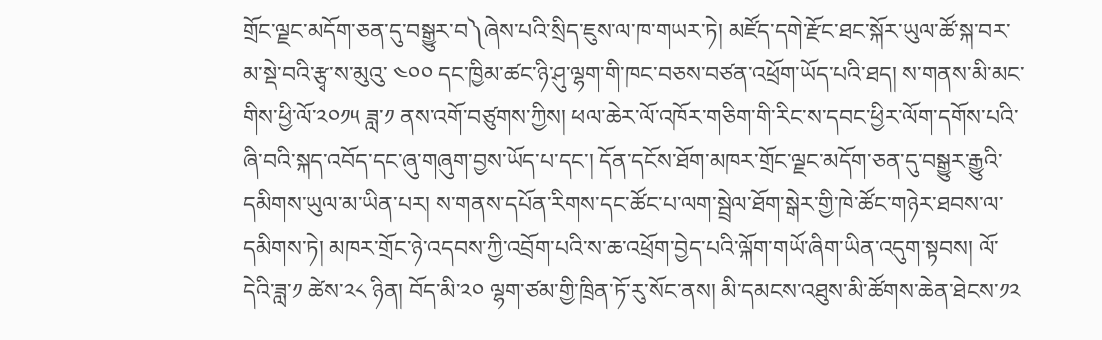གྲོང་ལྗང་མདོག་ཅན་དུ་བསྒྱུར་བ༽ཞེས་པའི་སྲིད་ཇུས་ལ་ཁ་གཡར་ཏེ། མཛོད་དགེ་རྫོང་ཐང་སྐོར་ཡུལ་ཚོ་སྐ་བར་མ་སྡེ་བའི་རྩྭ་ས་མུའུ་ ༤༠༠ དང་ཁྱིམ་ཚང་ཉི་ཤུ་ལྷག་གི་ཁང་བཅས་བཙན་འཕྲོག་ཡོད་པའི་ཐད། ས་གནས་མི་མང་གིས་ཕྱི་ལོ་༢༠༡༥ ཟླ་༡ ནས་འགོ་བཙུགས་ཀྱིས། ཕལ་ཆེར་ལོ་འཁོར་གཅིག་གི་རིང་ས་དབང་ཕྱིར་ལོག་དགོས་པའི་ཞི་བའི་སྐད་འབོད་དང་ཞུ་གཞུག་བྱས་ཡོད་པ་དང་། དོན་དངོས་ཐོག་མཁར་གྲོང་ལྗང་མདོག་ཅན་དུ་བསྒྱུར་རྒྱུའི་དམིགས་ཡུལ་མ་ཡིན་པར། ས་གནས་དཔོན་རིགས་དང་ཚོང་པ་ལག་སྦྲེལ་ཐོག་སྒེར་གྱི་ཁེ་ཚོང་གཉེར་ཐབས་ལ་དམིགས་ཏེ། མཁར་གྲོང་ཉེ་འདབས་ཀྱི་འབྲོག་པའི་ས་ཆ་འཕྲོག་བྱེད་པའི་ལྐོག་གཡོ་ཞིག་ཡིན་འདུག་སྟབས། ལོ་དེའི་ཟླ་༡ ཚེས་༢༨ ཉིན། བོད་མི་༢༠ ལྷག་ཙམ་གྱི་ཁྲིན་ཏོ་རུ་སོང་ནས། མི་དམངས་འཐུས་མི་ཚོགས་ཆེན་ཐེངས་༡༢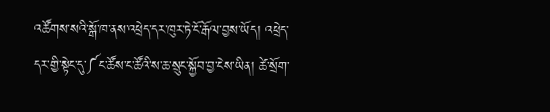འཚོགས་སའི་སྒོ་ཁ་ནས་འཕྲེད་དར་ཁུར་ཏེ་ངོ་རྒོལ་བྱས་ཡོད། འཕྲེད་དར་གྱི་སྟེང་དུ་༼ང་ཚོས་ང་ཚོའི་ས་ཆ་སྲུང་སྐྱོབ་བྱ་ངེས་ཡིན། ཚེ་སྲོག་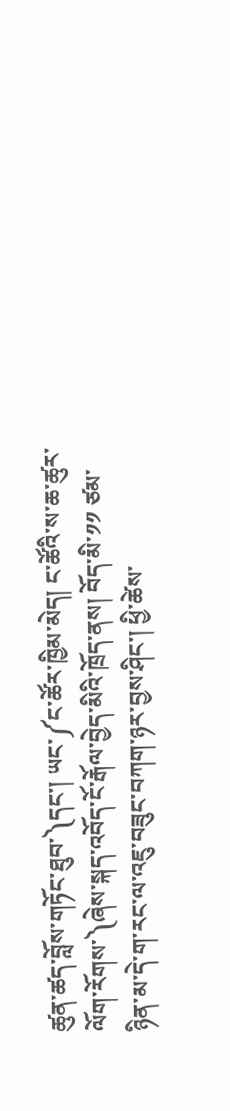ཚུན་ཚད་བློས་གཏོང་ཐུབ་༽དང་། ཡང་༼ང་ཚོར་ཁྱིམ་མེད། ང་ཚོའི་ས་ཆ་ཚུར་ལོག་རོགས་༽ཞེས་སྐད་འབོད་ངོ་རྒོལ་བྱེད་མིའི་ཁྲོད་ནས། བོད་མི་༡༡ ཙམ་ཉིན་མ་དེ་ག་རང་ལ་འཇུ་བཟུང་བཀག་ཉར་བྱས་ཤིང་། ཕྱི་ཚེས་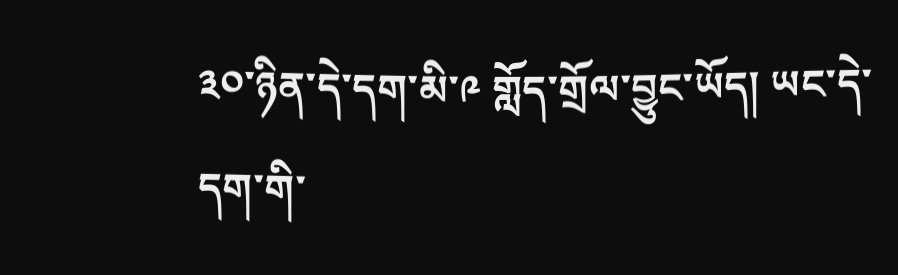༣༠་ཉིན་དེ་དག་མི་༩ གློད་གྲོལ་བྱུང་ཡོད། ཡང་དེ་དག་གི་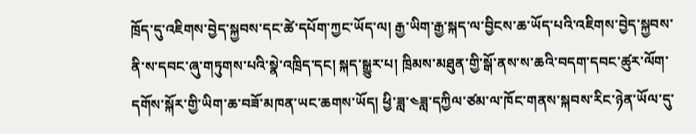ཁྲོད་དུ་འཇིགས་བྱེད་སྐྱབས་དང་ཚེ་དཔོག་ཀྱང་ཡོད་ལ། རྒྱ་ཡིག་རྒྱ་སྐད་ལ་བྱིངས་ཆ་ཡོད་པའི་འཇིགས་བྱེད་སྐྱབས་ནི་ས་དབང་ཞུ་གཏུགས་པའི་སྣེ་འཁྲིད་དང། སྐད་སྒྱུར་པ། ཁྲིམས་མཐུན་གྱི་སྒོ་ནས་ས་ཆའི་བདག་དབང་ཚུར་ལོག་དགོས་སྐོར་གྱི་ཡིག་ཆ་བཟོ་མཁན་ཡང་ཆགས་ཡོད། ཕྱི་ཟླ་༤ཟླ་དཀྱིལ་ཙམ་ལ་ཁོང་གནས་སྐབས་རིང་ཉེན་ཡོལ་དུ་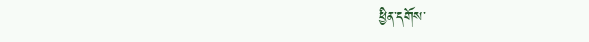ཕྱིན་དགོས་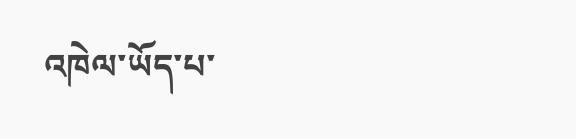འཁེལ་ཡོད་པ་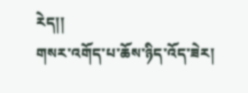རེད།།
གསར་འགོད་པ་ཆོས་ཉིད་འོད་ཟེར།